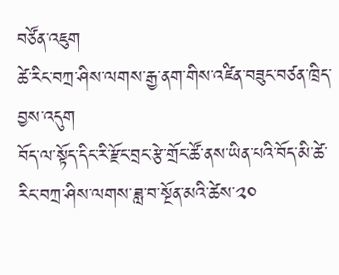བཙོན་འཇུག
ཚེ་རིང་བཀྲ་ཤིས་ལགས་རྒྱ་ནག་གིས་འཛིན་བཟུང་བཙན་ཁྲིད་བྱས་འདུག
བོད་ལ་སྟོད་དིང་རི་རྫོང་བྲང་རྩེ་གྲོང་ཚོ་ནས་ཡིན་པའི་བོད་མི་ཚེ་རིང་བཀྲ་ཤིས་ལགས་ཟླ་བ་སྔོན་མའི་ཚེས་༢༠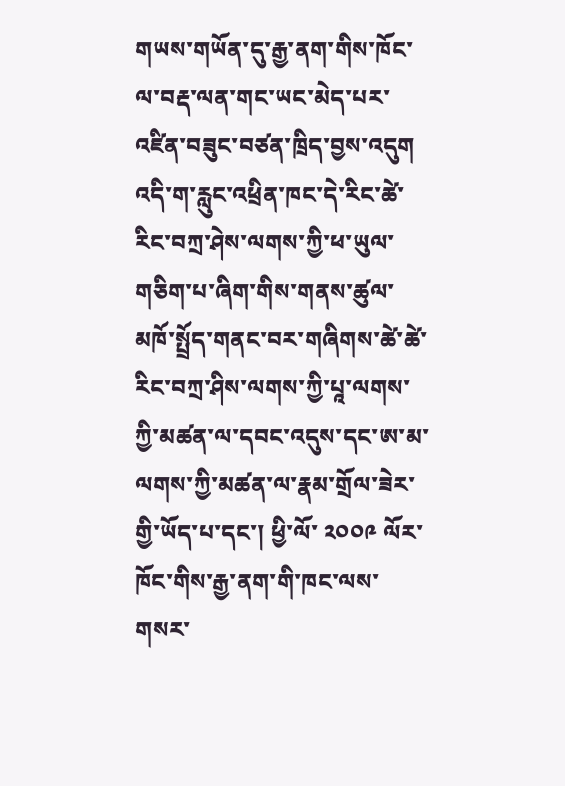གཡས་གཡོན་དུ་རྒྱ་ནག་གིས་ཁོང་ལ་བརྡ་ལན་གང་ཡང་མེད་པར་འཛིན་བཟུང་བཙན་ཁྲིད་བྱས་འདུག འདི་ག་རླུང་འཕྲིན་ཁང་དེ་རིང་ཚེ་རིང་བཀྲ་ཤེས་ལགས་ཀྱི་ཕ་ཡུལ་གཅིག་པ་ཞིག་གིས་གནས་ཚུལ་མཁོ་སྤྲོད་གནང་བར་གཞིགས་ཚེ་ཚེ་རིང་བཀྲ་ཤིས་ལགས་ཀྱི་པཱ་ལགས་ཀྱི་མཚན་ལ་དབང་འདུས་དང་ཨ་མ་ལགས་ཀྱི་མཚན་ལ་རྣམ་གྲོལ་ཟེར་གྱི་ཡོད་པ་དང་། ཕྱི་ལོ་ ༢༠༠༩ ལོར་ཁོང་གིས་རྒྱ་ནག་གི་ཁང་ལས་གསར་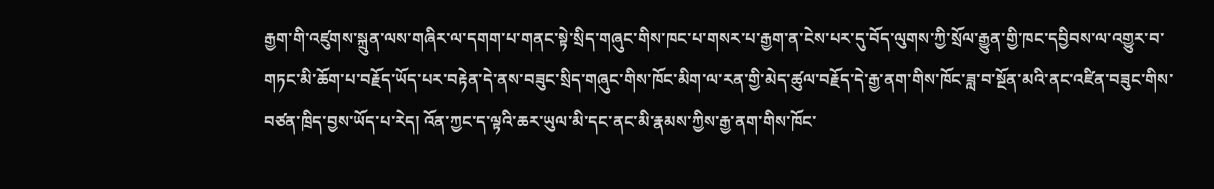རྒྱག་གི་འཛུགས་སྐྲུན་ལས་གཞིར་ལ་དགག་པ་གནང་སྟེ་སྲིད་གཞུང་གིས་ཁང་པ་གསར་པ་རྒྱག་ན་ངེས་པར་དུ་བོད་ལུགས་ཀྱི་སྲོལ་རྒྱུན་གྱི་ཁང་དབྱིབས་ལ་འགྱུར་བ་གཏང་མི་ཆོག་པ་བརྗོད་ཡོད་པར་བརྟེན་དེ་ནས་བཟུང་སྲིད་གཞུང་གིས་ཁོང་མིག་ལ་རན་གྱི་མེད་ཚུལ་བརྗོད་དེ་རྒྱ་ནག་གིས་ཁོང་ཟླ་བ་སྔོན་མའི་ནང་འཛིན་བཟུང་གིས་བཙན་ཁྲིད་བྱས་ཡོད་པ་རེད། འོན་ཀྱང་ད་ལྟའི་ཆར་ཡུལ་མི་དང་ནང་མི་རྣམས་ཀྱིས་རྒྱ་ནག་གིས་ཁོང་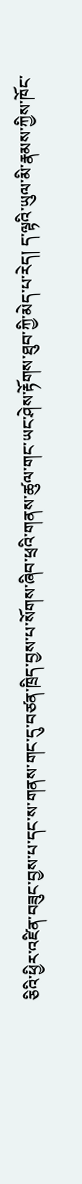ཅིའི་ཕྱིར་འཛིན་བཟུང་བྱས་པ་དང་ས་གནས་གང་དུ་བཙན་ཁྲིད་བྱས་པ་སོགས་ཞིབ་ཕྲའི་གནས་ཚུལ་གང་ཡང་ཤེས་རྟོགས་ཐུབ་ཀྱི་མེད་པ་རེད། ད་ལྟའི་ཡུལ་མི་རྣམས་ཀྱིས་ཁོང་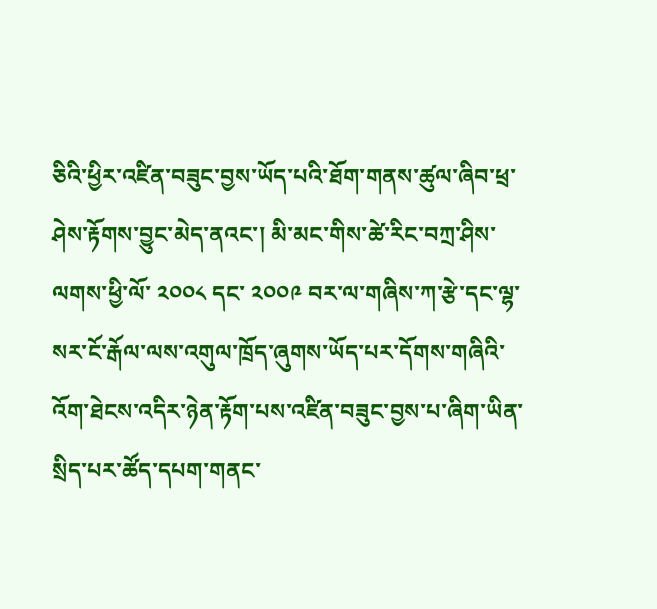ཅིའི་ཕྱིར་འཛིན་བཟུང་བྱས་ཡོད་པའི་ཐོག་གནས་ཚུལ་ཞིབ་ཕྲ་ཤེས་རྟོགས་བྱུང་མེད་ནའང་། མི་མང་གིས་ཚེ་རིང་བཀྲ་ཤིས་ལགས་ཕྱི་ལོ་ ༢༠༠༨ དང་ ༢༠༠༩ བར་ལ་གཞིས་ཀ་རྩེ་དང་ལྷ་སར་ངོ་རྒོལ་ལས་འགུལ་ཁྲོད་ཞུགས་ཡོད་པར་དོགས་གཞིའི་འོག་ཐེངས་འདིར་ཉེན་རྟོག་པས་འཛིན་བཟུང་བྱས་པ་ཞིག་ཡིན་སྲིད་པར་ཚོད་དཔག་གནང་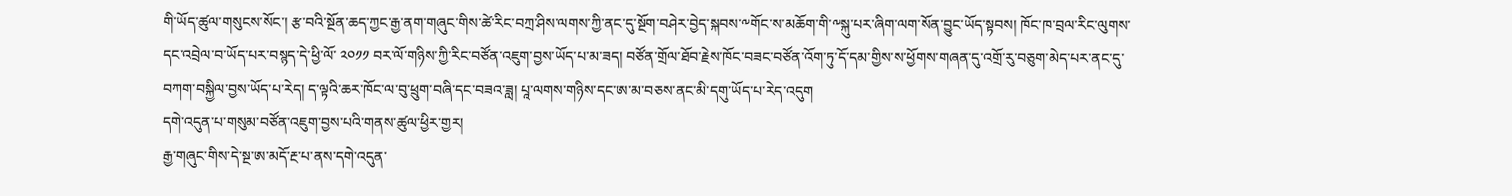གི་ཡོད་ཚུལ་གསུངས་སོང་། རྩ་བའི་སྔོན་ཆད་ཀྱང་རྒྱ་ནག་གཞུང་གིས་ཚེ་རིང་བཀྲ་ཤིས་ལགས་ཀྱི་ནང་དུ་སྔོག་བཤེར་བྱེད་སྐབས་༸གོང་ས་མཆོག་གི་༸སྐུ་པར་ཞིག་ལག་སོན་བྱུང་ཡོད་སྟབས། ཁོང་ཁ་བྲལ་རིང་ལུགས་དང་འབྲེལ་བ་ཡོད་པར་བསྙད་དེ་ཕྱི་ལོ་ ༢༠༡༡ བར་ལོ་གཉིས་ཀྱི་རིང་བཙོན་འཇུག་བྱས་ཡོད་པ་མ་ཟད། བཙོན་གྲོལ་ཐོབ་རྗེས་ཁོང་བཟང་བཙོན་འོག་ཏུ་དོ་དམ་གྱིས་ས་ཕྱོགས་གཞན་དུ་འགྲོ་རུ་བཅུག་མེད་པར་ནང་དུ་བཀག་བསྐྱིལ་བྱས་ཡོད་པ་རེད། ད་ལྟའི་ཆར་ཁོང་ལ་བུ་ཕྲུག་བཞི་དང་བཟའ་ཟླ། པཱ་ལགས་གཉིས་དང་ཨ་མ་བཅས་ནང་མི་དགུ་ཡོད་པ་རེད་འདུག
དགེ་འདུན་པ་གསུམ་བཙོན་འཇུག་བྱས་པའི་གནས་ཚུལ་ཕྱིར་གྱར།
རྒྱ་གཞུང་གིས་དེ་སྔ་ཨ་མདོ་རྔ་པ་ནས་དགེ་འདུན་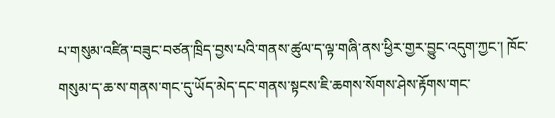པ་གསུམ་འཛིན་བཟུང་བཙན་ཁྲིད་བྱས་པའི་གནས་ཚུལ་ད་ལྟ་གཞི་ནས་ཕྱིར་གྱར་བྱུང་འདུག་ཀྱང་། ཁོང་གསུམ་ད་ཆ་ས་གནས་གང་དུ་ཡོད་མེད་དང་གནས་སྟངས་ཇི་ཆགས་སོགས་ཤེས་རྟོགས་གང་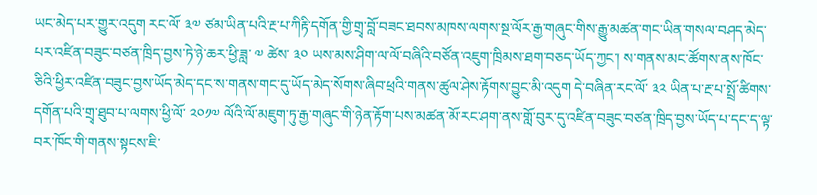ཡང་མེད་པར་གྱུར་འདུག རང་ལོ་ ༣༧ ཙམ་ཡིན་པའི་རྔ་པ་ཀིརྟི་དགོན་གྱི་གྲྭ་བློ་བཟང་ཐབས་མཁས་ལགས་སྔ་ལོར་རྒྱ་གཞུང་གིས་རྒྱུ་མཚན་གང་ཡིན་གསལ་བཤད་མེད་པར་འཛིན་བཟུང་བཙན་ཁྲིད་བྱས་ཏེ་ཉེ་ཆར་ཕྱི་ཟླ་ ༧ ཚེས་ ༣༠ ཡས་མས་ཤིག་ལ་ལོ་བཞིའི་བཙོན་འཇུག་ཁྲིམས་ཐག་བཅད་ཡོད་ཀྱང་། ས་གནས་མང་ཚོགས་ནས་ཁོང་ཅིའི་ཕྱིར་འཛིན་བཟུང་བྱས་ཡོད་མེད་དང་ས་གནས་གང་དུ་ཡོད་མེད་སོགས་ཞིབ་ཕྲའི་གནས་ཚུལ་ཤེས་རྟོགས་བྱུང་མི་འདུག དེ་བཞིན་རང་ལོ་ ༣༢ ཡིན་པ་རྔ་པ་སྤྲོ་ཚིགས་དགོན་པའི་གྲྭ་ཐུབ་པ་ལགས་ཕྱི་ལོ་ ༢༠༡༧ ལོའི་ལོ་མཇུག་ཏུ་རྒྱ་གཞུང་གི་ཉེན་རྟོག་པས་མཚན་མོ་རང་ཤག་ནས་གློ་བུར་དུ་འཛིན་བཟུང་བཙན་ཁྲིད་བྱས་ཡོད་པ་དང་ད་ལྟ་བར་ཁོང་གི་གནས་སྟངས་ཇི་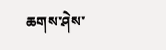ཆགས་ཤེས་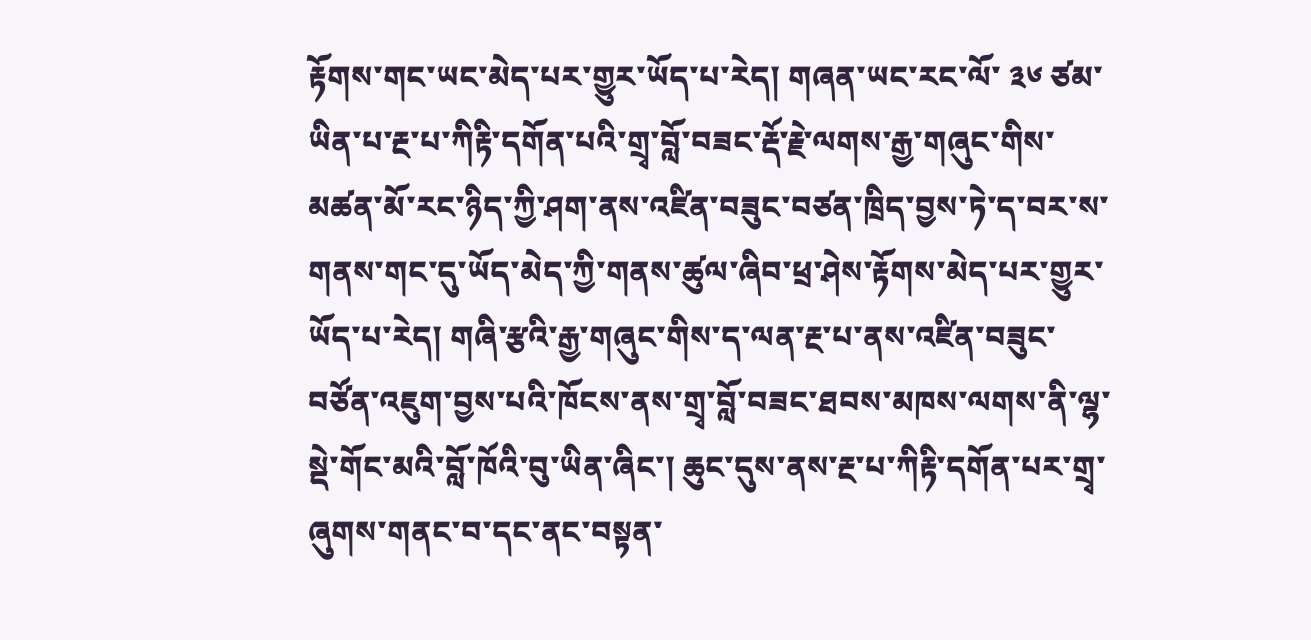རྟོགས་གང་ཡང་མེད་པར་གྱུར་ཡོད་པ་རེད། གཞན་ཡང་རང་ལོ་ ༣༦ ཙམ་ཡིན་པ་རྔ་པ་ཀིརྟི་དགོན་པའི་གྲྭ་བློ་བཟང་རྡོ་རྗེ་ལགས་རྒྱ་གཞུང་གིས་མཚན་མོ་རང་ཉིད་ཀྱི་ཤག་ནས་འཛིན་བཟུང་བཙན་ཁྲིད་བྱས་ཏེ་ད་བར་ས་གནས་གང་དུ་ཡོད་མེད་ཀྱི་གནས་ཚུལ་ཞིབ་ཕྲ་ཤེས་རྟོགས་མེད་པར་གྱུར་ཡོད་པ་རེད། གཞི་རྩའི་རྒྱ་གཞུང་གིས་ད་ལན་རྔ་པ་ནས་འཛིན་བཟུང་བཙོན་འཇུག་བྱས་པའི་ཁོངས་ནས་གྲྭ་བློ་བཟང་ཐབས་མཁས་ལགས་ནི་ལྷ་སྡེ་གོང་མའི་བློ་ཁོའི་བུ་ཡིན་ཞིང་། ཆུང་དུས་ནས་རྔ་པ་ཀིརྟི་དགོན་པར་གྲྭ་ཞུགས་གནང་བ་དང་ནང་བསྟན་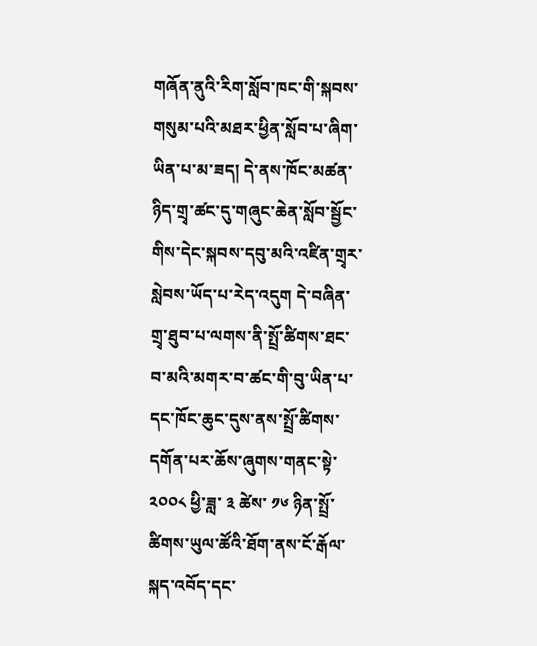གཞོན་ནུའི་རིག་སློབ་ཁང་གི་སྐབས་གསུམ་པའི་མཐར་ཕྱིན་སློབ་པ་ཞིག་ཡིན་པ་མ་ཟད། དེ་ནས་ཁོང་མཚན་ཉིད་གྲྭ་ཚང་དུ་གཞུང་ཆེན་སློབ་སྦྱོང་གིས་དེང་སྐབས་དབུ་མའི་འཛིན་གྲྭར་སླེབས་ཡོད་པ་རེད་འདུག དེ་བཞིན་གྲྭ་ཐུབ་པ་ལགས་ནི་སྤྲོ་ཚིགས་ཐང་བ་མའི་མགར་བ་ཚང་གི་བུ་ཡིན་པ་དང་ཁོང་ཆུང་དུས་ནས་སྤྲོ་ཚིགས་དགོན་པར་ཆོས་ཞུགས་གནང་སྟེ་ ༢༠༠༨ ཕྱི་ཟླ་ ༣ ཚེས་ ༡༦ ཉིན་སྤྲོ་ཚིགས་ཡུལ་ཚོའི་ཐོག་ནས་ངོ་རྒོལ་སྐད་འབོད་དང་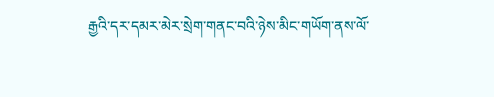རྒྱའི་དར་དམར་མེར་སྲེག་གནང་བའི་ཉེས་མིང་གཡོག་ནས་ལོ་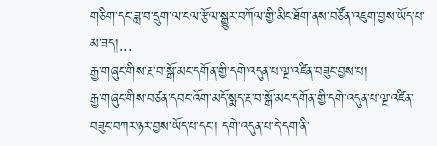གཅིག་དང་ཟླ་བ་དྲུག་ལ་ངལ་རྩོལ་སྒྱུར་བཀོལ་གྱི་མིང་ཐོག་ནས་བཙོན་འཇུག་བྱས་ཡོད་པ་མ་ཟད།...
རྒྱ་གཞུང་གིས་རྔ་བ་སྒོ་མང་དགོན་གྱི་དགེ་འདུན་པ་ལྔ་འཛིན་བཟུང་བྱས་པ།
རྒྱ་གཞུང་གིས་བཙན་དབང་འོག་མདོ་སྨད་རྔ་བ་སྒོ་མང་དགོན་གྱི་དགེ་འདུན་པ་ལྔ་འཛིན་བཟུང་བཀར་ཉར་བྱས་ཡོད་པ་དང་། དགེ་འདུན་པ་དེ་དག་ནི་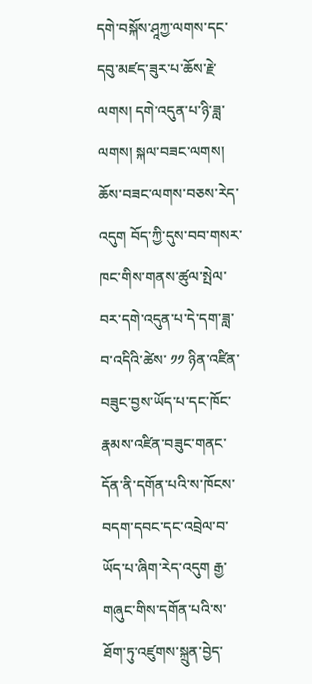དགེ་བསྐོས་ཤཱཀྱ་ལགས་དང་དབུ་མཛད་ཟུར་པ་ཆོས་རྗེ་ལགས། དགེ་འདུན་པ་ཉི་ཟླ་ལགས། སྐལ་བཟང་ལགས། ཆོས་བཟང་ལགས་བཅས་རེད་འདུག བོད་ཀྱི་དུས་བབ་གསར་ཁང་གིས་གནས་ཚུལ་སྤེལ་བར་དགེ་འདུན་པ་དེ་དག་ཟླ་བ་འདིའི་ཚེས་ ༡༡ ཉིན་འཛིན་བཟུང་བྱས་ཡོད་པ་དང་ཁོང་རྣམས་འཛིན་བཟུང་གནང་དོན་ནི་དགོན་པའི་ས་ཁོངས་བདག་དབང་དང་འབྲེལ་བ་ཡོད་པ་ཞིག་རེད་འདུག རྒྱ་གཞུང་གིས་དགོན་པའི་ས་ཐོག་ཏུ་འཛུགས་སྐྲུན་བྱེད་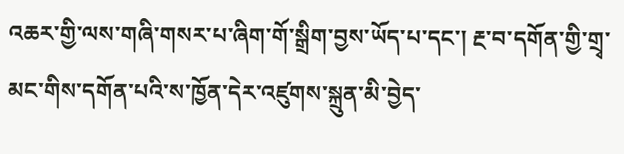འཆར་གྱི་ལས་གཞི་གསར་པ་ཞིག་གོ་སྒྲིག་བྱས་ཡོད་པ་དང་། རྔ་བ་དགོན་གྱི་གྲྭ་མང་གིས་དགོན་པའི་ས་ཁྱོན་དེར་འཛུགས་སྐྲུན་མི་བྱེད་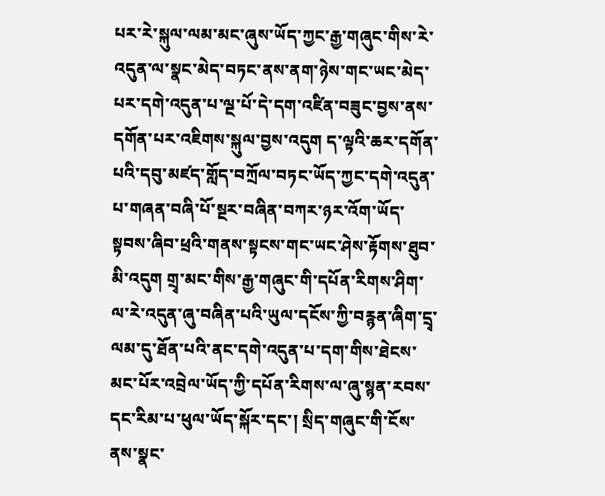པར་རེ་སྐུལ་ལམ་མང་ཞུས་ཡོད་ཀྱང་རྒྱ་གཞུང་གིས་རེ་འདུན་ལ་སྣང་མེད་བཏང་ནས་ནག་ཉེས་གང་ཡང་མེད་པར་དགེ་འདུན་པ་ལྔ་པོ་དེ་དག་འཛིན་བཟུང་བྱས་ནས་དགོན་པར་འཇིགས་སྐུལ་བྱས་འདུག ད་ལྟའི་ཆར་དགོན་པའི་དབུ་མཛད་གློད་བཀྲོལ་བཏང་ཡོད་ཀྱང་དགེ་འདུན་པ་གཞན་བཞི་པོ་སྔར་བཞིན་བཀར་ཉར་འོག་ཡོད་སྟབས་ཞིབ་ཕྲའི་གནས་སྟངས་གང་ཡང་ཤེས་རྟོགས་ཐུབ་མི་འདུག གྲྭ་མང་གིས་རྒྱ་གཞུང་གི་དཔོན་རིགས་ཤིག་ལ་རེ་འདུན་ཞུ་བཞིན་པའི་ཡུལ་དངོས་ཀྱི་བརྙན་ཞིག་དྲྭ་ལམ་དུ་ཐོན་པའི་ནང་དགེ་འདུན་པ་དག་གིས་ཐེངས་མང་པོར་འབྲེལ་ཡོད་ཀྱི་དཔོན་རིགས་ལ་ཞུ་སྙན་རབས་དང་རིམ་པ་ཕུལ་ཡོད་སྐོར་དང་། སྲིད་གཞུང་གི་ངོས་ནས་སྣང་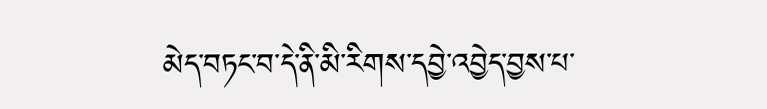མེད་བཏང་བ་དེ་ནི་མི་རིགས་དབྱེ་འབྱེད་བྱས་པ་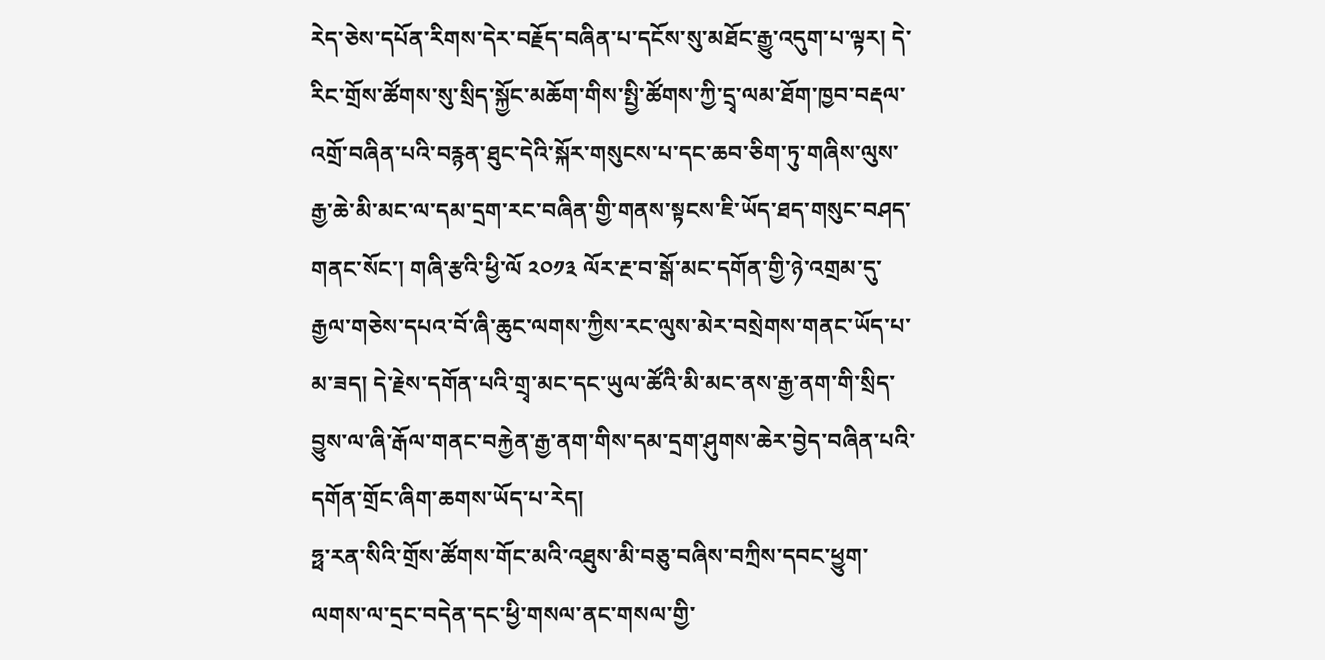རེད་ཅེས་དཔོན་རིགས་དེར་བརྗོད་བཞིན་པ་དངོས་སུ་མཐོང་རྒྱུ་འདུག་པ་ལྟར། དེ་རིང་གྲོས་ཚོགས་སུ་སྲིད་སྐྱོང་མཆོག་གིས་སྤྱི་ཚོགས་ཀྱི་དྲྭ་ལམ་ཐོག་ཁྱབ་བརྡལ་འགྲོ་བཞིན་པའི་བརྙན་ཐུང་དེའི་སྐོར་གསུངས་པ་དང་ཆབ་ཅིག་ཏུ་གཞིས་ལུས་རྒྱ་ཆེ་མི་མང་ལ་དམ་དྲག་རང་བཞིན་གྱི་གནས་སྟངས་ཇི་ཡོད་ཐད་གསུང་བཤད་གནང་སོང་། གཞི་རྩའི་ཕྱི་ལོ ༢༠༡༣ ལོར་རྔ་བ་སྒོ་མང་དགོན་གྱི་ཉེ་འགྲམ་དུ་རྒྱལ་གཅེས་དཔའ་བོ་ཞི་ཆུང་ལགས་ཀྱིས་རང་ལུས་མེར་བསྲེགས་གནང་ཡོད་པ་མ་ཟད། དེ་རྗེས་དགོན་པའི་གྲྭ་མང་དང་ཡུལ་ཚོའི་མི་མང་ནས་རྒྱ་ནག་གི་སྲིད་བྱུས་ལ་ཞི་རྒོལ་གནང་བརྐྱེན་རྒྱ་ནག་གིས་དམ་དྲག་ཤུགས་ཆེར་བྱེད་བཞིན་པའི་དགོན་གྲོང་ཞིག་ཆགས་ཡོད་པ་རེད།
ཧྥ་རན་སིའི་གྲོས་ཚོགས་གོང་མའི་འཐུས་མི་བཅུ་བཞིས་བཀྲིས་དབང་ཕྱུག་ལགས་ལ་དྲང་བདེན་དང་ཕྱི་གསལ་ནང་གསལ་གྱི་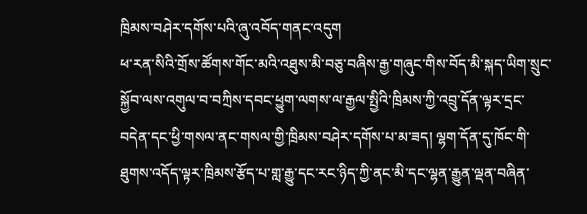ཁྲིམས་བཤེར་དགོས་པའི་ཞུ་འབོད་གནང་འདུག
ཕ་རན་སིའི་གྲོས་ཚོགས་གོང་མའི་འཐུས་མི་བཅུ་བཞིས་རྒྱ་གཞུང་གིས་བོད་མི་སྐད་ཡིག་སྲུང་སྐྱོབ་ལས་འགུལ་བ་བཀྲིས་དབང་ཕྱུག་ལགས་ལ་རྒྱལ་སྤྱིའི་ཁྲིམས་ཀྱི་འབྲུ་དོན་ལྟར་དྲང་བདེན་དང་ཕྱི་གསལ་ནང་གསལ་གྱི་ཁྲིམས་བཤེར་དགོས་པ་མ་ཟད། ལྷག་དོན་དུ་ཁོང་གི་ཐུགས་འདོད་ལྟར་ཁྲིམས་རྩོད་པ་གླ་རྒྱུ་དང་རང་ཉིད་ཀྱི་ནང་མི་དང་ལྷན་རྒྱུན་ལྡན་བཞིན་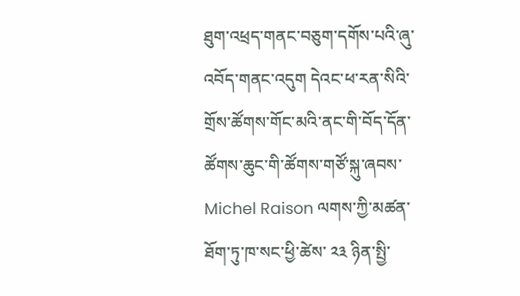ཐུག་འཕྲད་གནང་བཅུག་དགོས་པའི་ཞུ་འབོད་གནང་འདུག དེའང་ཕ་རན་སིའི་གྲོས་ཚོགས་གོང་མའི་ནང་གི་བོད་དོན་ཚོགས་ཆུང་གི་ཚོགས་གཙོ་སྐུ་ཞབས་ Michel Raison ལགས་ཀྱི་མཚན་ཐོག་ཏུ་ཁ་སང་ཕྱི་ཚེས་ ༢༣ ཉིན་སྤྱི་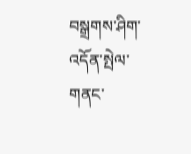བསྒྲགས་ཤིག་འདོན་སྤེལ་གནང་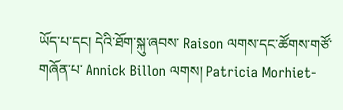ཡོད་པ་དང། དེའི་ཐོག་སྐུ་ཞབས་ Raison ལགས་དང་ཚོགས་གཙོ་གཞོན་པ་ Annick Billon ལགས། Patricia Morhiet-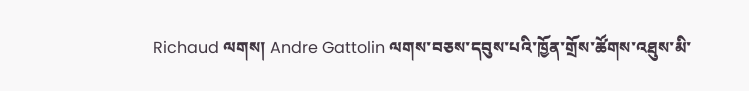Richaud ལགས། Andre Gattolin ལགས་བཅས་དབུས་པའི་ཁྱོན་གྲོས་ཚོགས་འཐུས་མི་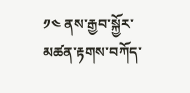༡༤ ནས་རྒྱབ་སྐྱོར་མཚན་རྟགས་བཀོད་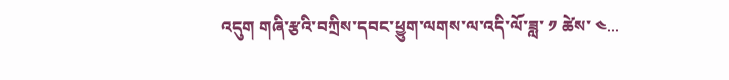འདུག གཞི་རྩའི་བཀྲིས་དབང་ཕྱུག་ལགས་ལ་འདི་ལོ་ཟླ་ ༡ ཚེས་ ༤...